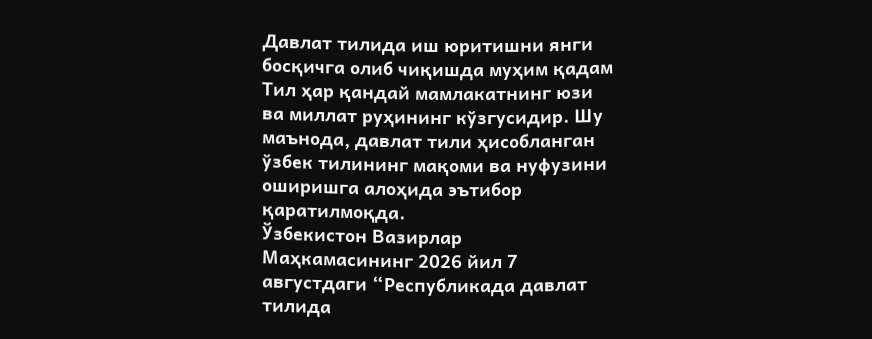Давлат тилида иш юритишни янги босқичга олиб чиқишда муҳим қадам
Тил ҳар қандай мамлакатнинг юзи ва миллат руҳининг кўзгусидир. Шу маънода, давлат тили ҳисобланган ўзбек тилининг мақоми ва нуфузини оширишга алоҳида эътибор қаратилмоқда.
Ўзбекистон Вазирлар Маҳкамасининг 2026 йил 7 августдаги “Республикада давлат тилида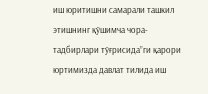иш юритишни самарали ташкил этишнинг қўшимча чора-тадбирлари тўғрисида”ги қарори юртимизда давлат тилида иш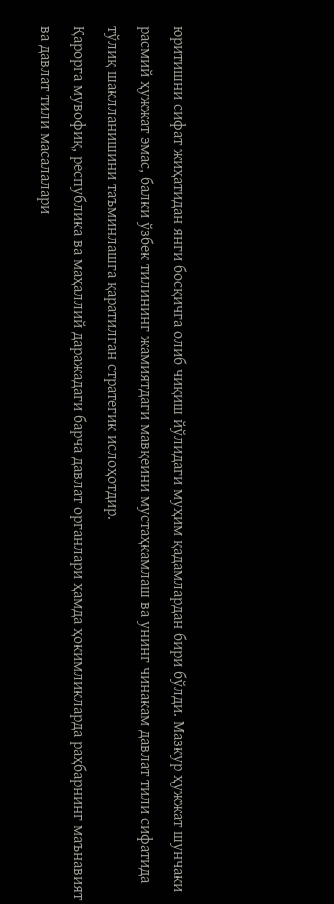юритишни сифат жиҳатидан янги босқичга олиб чиқиш йўлидаги муҳим қадамлардан бири бўлди. Мазкур ҳужжат шунчаки расмий ҳужжат эмас, балки ўзбек тилининг жамиятдаги мавқеини мустаҳкамлаш ва унинг чинакам давлат тили сифатида тўлиқ шаклланишини таъминлашга қаратилган стратегик ислоҳотдир.
Қарорга мувофиқ, республика ва маҳаллий даражадаги барча давлат органлари ҳамда ҳокимликларда раҳбарнинг маънавият ва давлат тили масалалари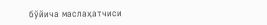бўйича маслаҳатчиси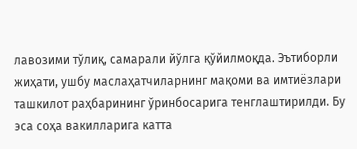лавозими тўлиқ, самарали йўлга қўйилмоқда. Эътиборли жиҳати, ушбу маслаҳатчиларнинг мақоми ва имтиёзлари ташкилот раҳбарининг ўринбосарига тенглаштирилди. Бу эса соҳа вакилларига катта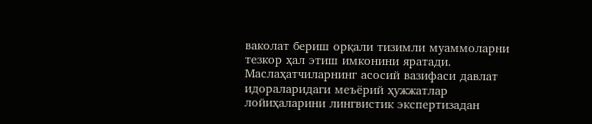ваколат бериш орқали тизимли муаммоларни тезкор ҳал этиш имконини яратади.
Маслаҳатчиларнинг асосий вазифаси давлат идораларидаги меъёрий ҳужжатлар лойиҳаларини лингвистик экспертизадан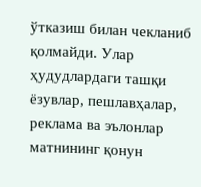ўтказиш билан чекланиб қолмайди. Улар ҳудудлардаги ташқи ёзувлар, пешлавҳалар, реклама ва эълонлар матнининг қонун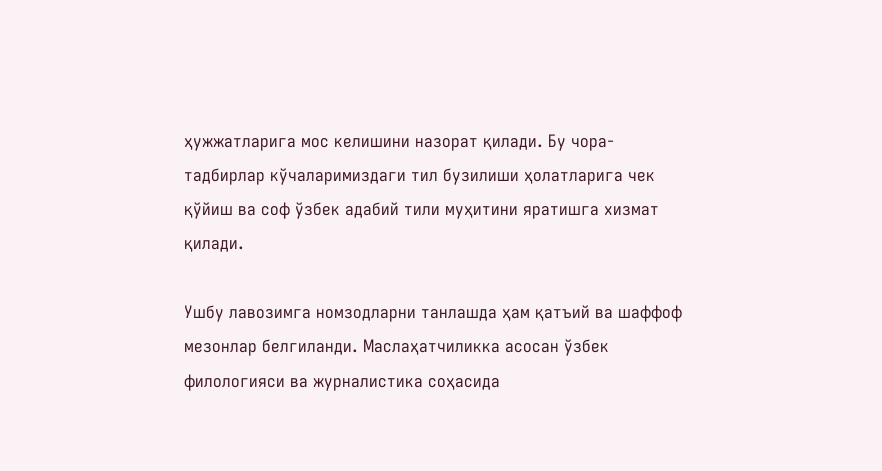ҳужжатларига мос келишини назорат қилади. Бу чора-тадбирлар кўчаларимиздаги тил бузилиши ҳолатларига чек қўйиш ва соф ўзбек адабий тили муҳитини яратишга хизмат қилади.

Ушбу лавозимга номзодларни танлашда ҳам қатъий ва шаффоф мезонлар белгиланди. Маслаҳатчиликка асосан ўзбек филологияси ва журналистика соҳасида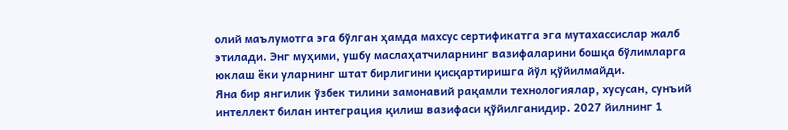олий маълумотга эга бўлган ҳамда махсус сертификатга эга мутахассислар жалб этилади. Энг муҳими, ушбу маслаҳатчиларнинг вазифаларини бошқа бўлимларга юклаш ёки уларнинг штат бирлигини қисқартиришга йўл қўйилмайди.
Яна бир янгилик ўзбек тилини замонавий рақамли технологиялар, хусусан, сунъий интеллект билан интеграция қилиш вазифаси қўйилганидир. 2027 йилнинг 1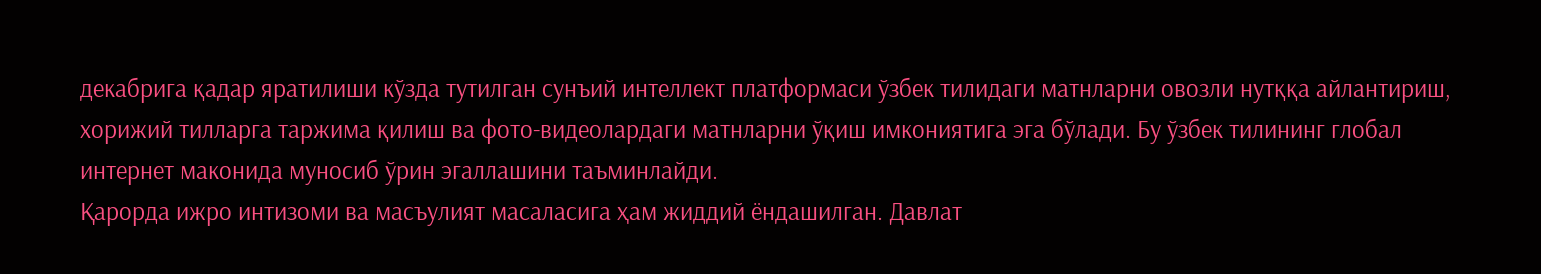декабрига қадар яратилиши кўзда тутилган сунъий интеллект платформаси ўзбек тилидаги матнларни овозли нутққа айлантириш, хорижий тилларга таржима қилиш ва фото-видеолардаги матнларни ўқиш имкониятига эга бўлади. Бу ўзбек тилининг глобал интернет маконида муносиб ўрин эгаллашини таъминлайди.
Қарорда ижро интизоми ва масъулият масаласига ҳам жиддий ёндашилган. Давлат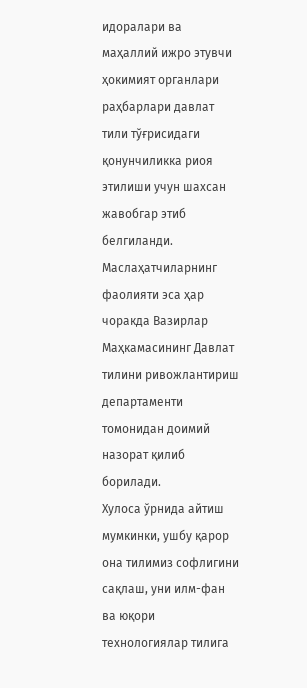идоралари ва маҳаллий ижро этувчи ҳокимият органлари раҳбарлари давлат тили тўғрисидаги қонунчиликка риоя этилиши учун шахсан жавобгар этиб белгиланди. Маслаҳатчиларнинг фаолияти эса ҳар чоракда Вазирлар Маҳкамасининг Давлат тилини ривожлантириш департаменти томонидан доимий назорат қилиб борилади.
Хулоса ўрнида айтиш мумкинки, ушбу қарор она тилимиз софлигини сақлаш, уни илм-фан ва юқори технологиялар тилига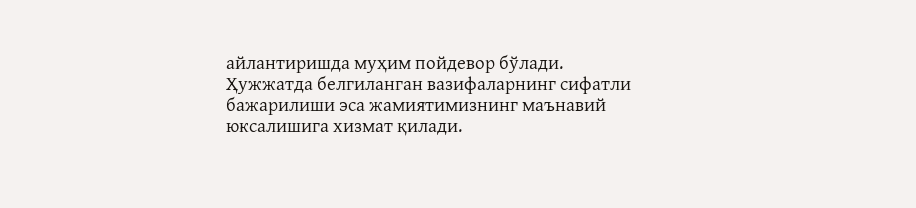айлантиришда муҳим пойдевор бўлади. Ҳужжатда белгиланган вазифаларнинг сифатли бажарилиши эса жамиятимизнинг маънавий юксалишига хизмат қилади.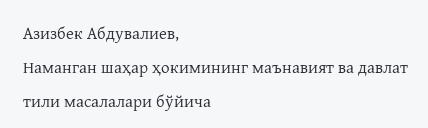Азизбек Абдувалиев,
Наманган шаҳар ҳокимининг маънавият ва давлат тили масалалари бўйича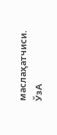маслаҳатчиси.
ЎзА